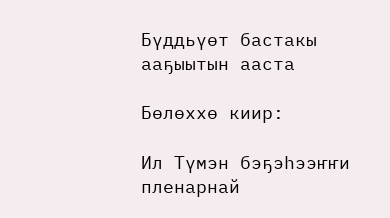Бүддьүөт бастакы ааҕыытын ааста

Бөлөххө киир:

Ил Түмэн бэҕэһээҥҥи пленарнай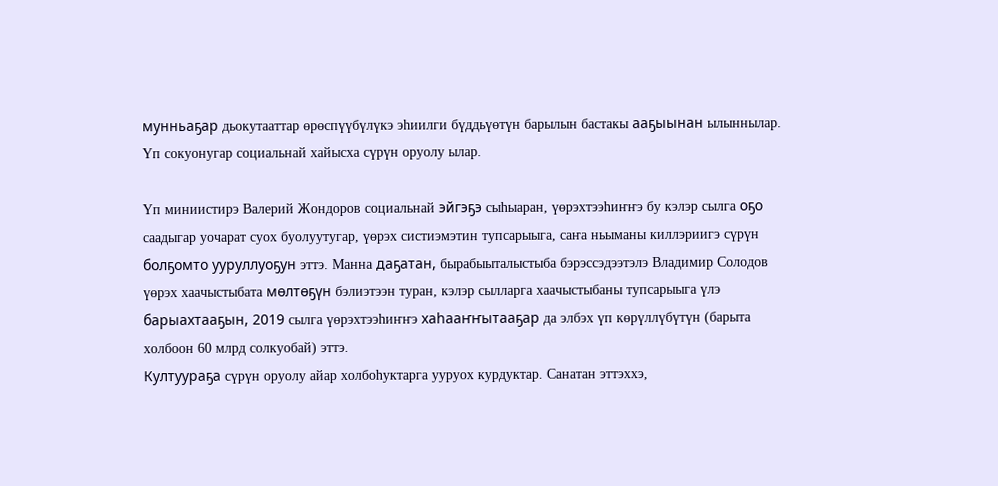мунньаҕар дьокутааттар өрөспүүбүлүкэ эһиилги бүддьүөтүн барылын бастакы ааҕыынан ылыннылар. Үп сокуонугар социальнай хайысха сүрүн оруолу ылар.

Үп миниистирэ Валерий Жондоров социальнай эйгэҕэ сыһыаран, үөрэхтээһиҥҥэ бу кэлэр сылга оҕо саадыгар уочарат суох буолуутугар, үөрэх систиэмэтин тупсарыыга, саҥа ньыманы киллэриигэ сүрүн болҕомто ууруллуоҕун эттэ. Манна даҕатан, бырабыыталыстыба бэрэссэдээтэлэ Владимир Солодов үөрэх хаачыстыбата мөлтөҕүн бэлиэтээн туран, кэлэр сылларга хаачыстыбаны тупсарыыга үлэ барыахтааҕын, 2019 сылга үөрэхтээһиҥҥэ хаһааҥҥытааҕар да элбэх үп көрүллүбүтүн (барыта холбоон 60 млрд солкуобай) эттэ.
Култуураҕа сүрүн оруолу айар холбоһуктарга ууруох курдуктар. Санатан эттэххэ,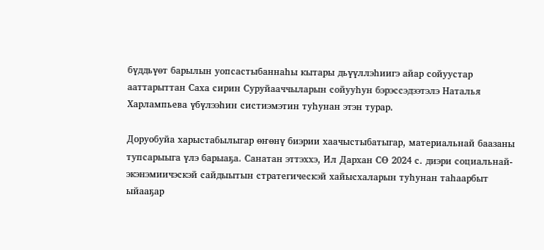бүддьүөт барылын уопсастыбаннаһы кытары дьүүллэһиигэ айар сойуустар ааттарыттан Саха сирин Суруйааччыларын сойууһун бэрэссэдээтэлэ Наталья Харлампьева үбүлээһин систиэмэтин туһунан этэн турар.

Доруобуйа харыстабылыгар өҥөнү биэрии хаачыстыбатыгар, материальнай баазаны тупсарыыга үлэ барыаҕа. Санатан эттэххэ, Ил Дархан СӨ 2024 с. диэри социальнай-экэнэмиичэскэй сайдыытын стратегическэй хайысхаларын туһунан таһаарбыт ыйааҕар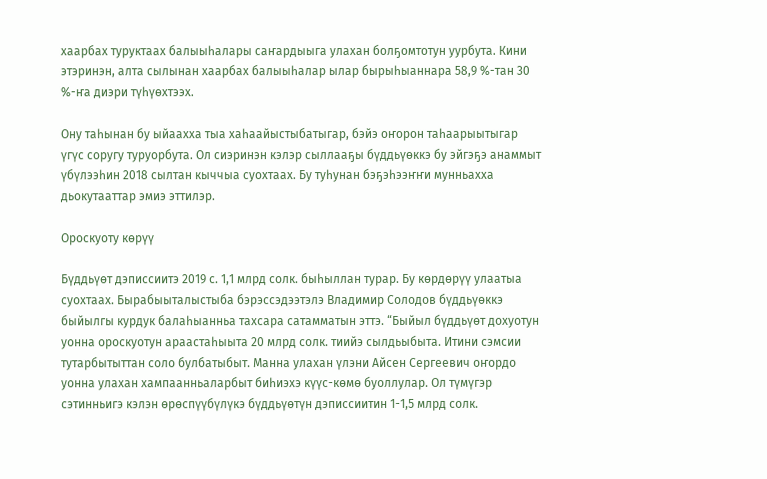хаарбах туруктаах балыыһалары саҥардыыга улахан болҕомтотун уурбута. Кини этэринэн, алта сылынан хаарбах балыыһалар ылар бырыһыаннара 58,9 %-тан 30 %-ҥа диэри түһүөхтээх.

Ону таһынан бу ыйаахха тыа хаһаайыстыбатыгар, бэйэ оҥорон таһаарыытыгар үгүс соругу туруорбута. Ол сиэринэн кэлэр сыллааҕы бүддьүөккэ бу эйгэҕэ анаммыт үбүлээһин 2018 сылтан кыччыа суохтаах. Бу туһунан бэҕэһээҥҥи мунньахха дьокутааттар эмиэ эттилэр.

Ороскуоту көрүү

Бүддьүөт дэписсиитэ 2019 с. 1,1 млрд солк. быһыллан турар. Бу көрдөрүү улаатыа суохтаах. Бырабыыталыстыба бэрэссэдээтэлэ Владимир Солодов бүддьүөккэ быйылгы курдук балаһыанньа тахсара сатамматын эттэ. “Быйыл бүддьүөт дохуотун уонна ороскуотун араастаһыыта 20 млрд солк. тиийэ сылдьыбыта. Итини сэмсии тутарбытыттан соло булбатыбыт. Манна улахан үлэни Айсен Сергеевич оҥордо уонна улахан хампаанньаларбыт биһиэхэ күүс-көмө буоллулар. Ол түмүгэр сэтинньигэ кэлэн өрөспүүбүлүкэ бүддьүөтүн дэписсиитин 1-1,5 млрд солк.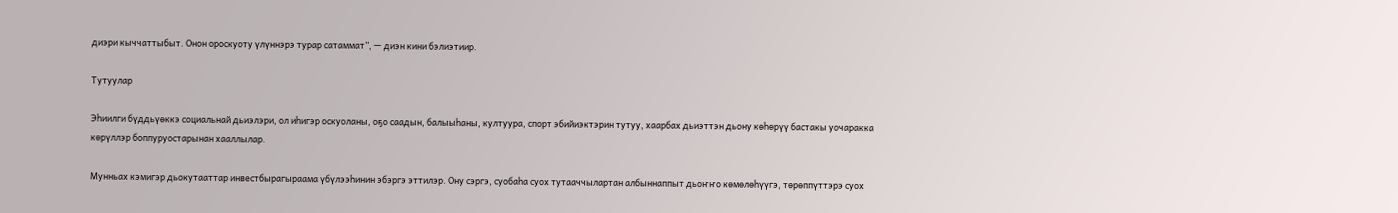диэри кыччаттыбыт. Онон ороскуоту үлүннэрэ турар сатаммат”, — диэн кини бэлиэтиир.

Тутуулар

Эһиилги бүддьүөккэ социальнай дьиэлэри, ол иһигэр оскуоланы, оҕо саадын, балыыһаны, култуура, спорт эбийиэктэрин тутуу, хаарбах дьиэттэн дьону көһөрүү бастакы уочаракка көрүллэр боппуруостарынан хааллылар.

Мунньах кэмигэр дьокутааттар инвестбырагыраама үбүлээһинин эбэргэ эттилэр. Ону сэргэ, суобаһа суох тутааччылартан албыннаппыт дьоҥҥо көмөлөһүүгэ, төрөппүттэрэ суох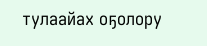тулаайах оҕолору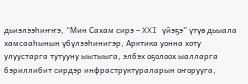дьиэлээһиҥҥэ, “Мин Сахам сирэ – XXI үйэҕэ” үтүө дьыала хамсааһынын үбүлээһинигэр, Арктика уонна хоту улуустарга тутууну ыытыыга, элбэх оҕолоох ыалларга бэриллибит сирдэр инфраструктураларын оҥорууга,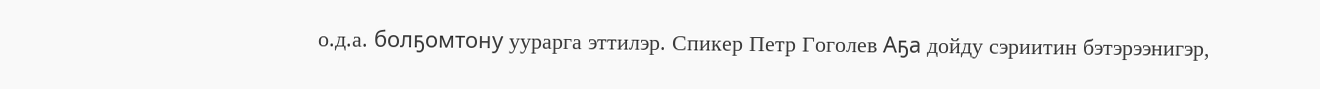о.д.а. болҕомтону уурарга эттилэр. Спикер Петр Гоголев Аҕа дойду сэриитин бэтэрээнигэр,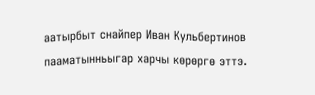аатырбыт снайпер Иван Кульбертинов пааматынньыгар харчы көрөргө эттэ.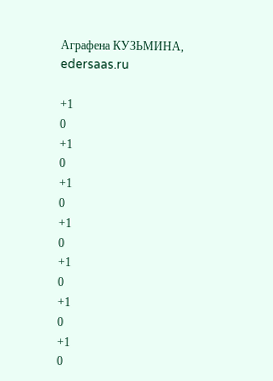Аграфена КУЗЬМИНА, edersaas.ru

+1
0
+1
0
+1
0
+1
0
+1
0
+1
0
+1
0